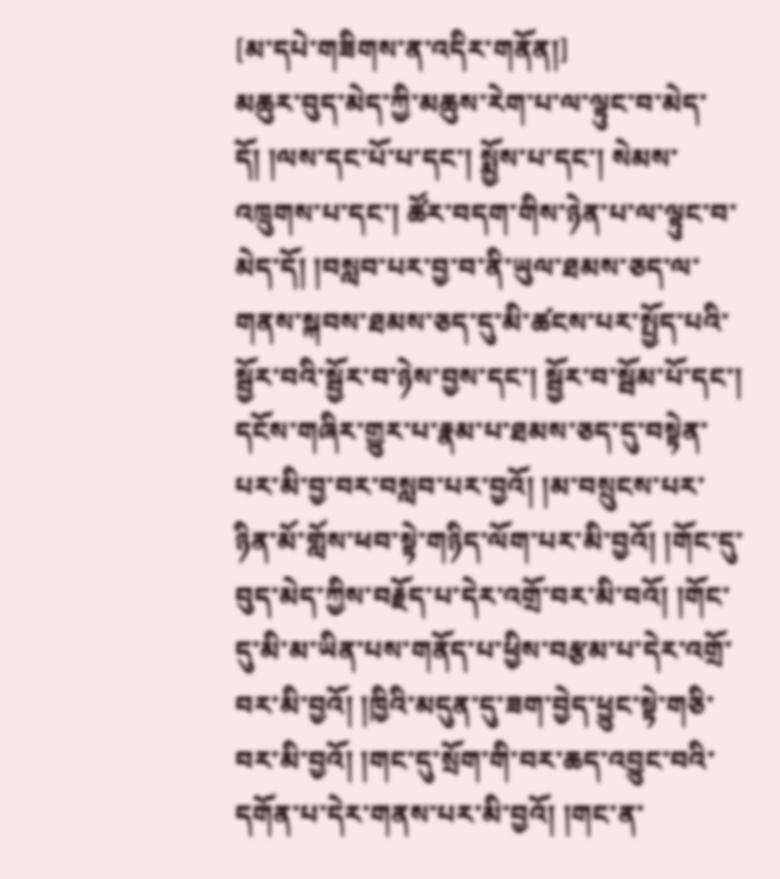[མ་དཔེ་གཟིགས་ན་འདིར་གནོན།]
མཆུར་བུད་མེད་ཀྱི་མཆུས་རེག་པ་ལ་ལྟུང་བ་མེད་དོ། །ལས་དང་པོ་པ་དང་། སྨྱོས་པ་དང་། སེམས་འཁྲུགས་པ་དང་། ཚོར་བདག་གིས་ཉེན་པ་ལ་ལྟུང་བ་མེད་དོ། །བསླབ་པར་བྱ་བ་ནི་ཡུལ་ཐམས་ཅད་ལ་གནས་སྐབས་ཐམས་ཅད་དུ་མི་ཚངས་པར་སྤྱོད་པའི་སྦྱོར་བའི་སྦྱོར་བ་ཉེས་བྱས་དང་། སྦྱོར་བ་སྦོམ་པོ་དང་། དངོས་གཞིར་གྱུར་པ་རྣམ་པ་ཐམས་ཅད་དུ་བསྟེན་པར་མི་བྱ་བར་བསླབ་པར་བྱའོ། །མ་བསྲུངས་པར་ཉིན་མོ་གློས་ཕབ་སྟེ་གཉིད་ལོག་པར་མི་བྱའོ། །གོང་དུ་བུད་མེད་ཀྱིས་བརྗོད་པ་དེར་འགྲོ་བར་མི་བའོ། །གོང་དུ་མི་མ་ཡིན་པས་གནོད་པ་ཕྱིས་བརྩམ་པ་དེར་འགྲོ་བར་མི་བྱའོ། །ཁྱིའི་མདུན་དུ་ཟག་བྱེད་ཕྱུང་སྟེ་གཅི་བར་མི་བྱའོ། །གང་དུ་སྲོག་གི་བར་ཆད་འབྱུང་བའི་དགོན་པ་དེར་གནས་པར་མི་བྱའོ། །གང་ན་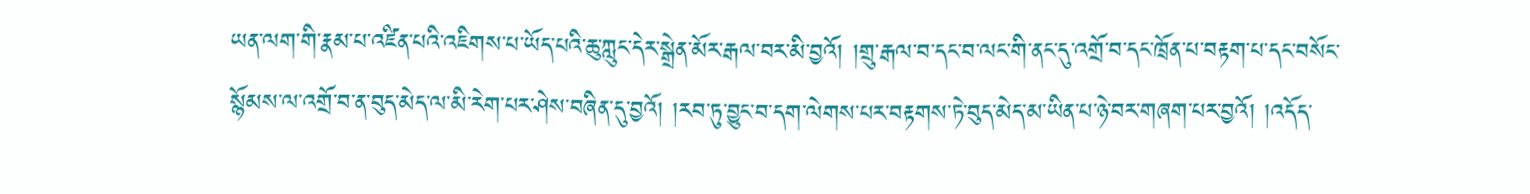ཡན་ལག་གི་རྣམ་པ་འཛིན་པའི་འཇིགས་པ་ཡོད་པའི་ཆུ་ཀླུང་དེར་སྒྲེན་མོར་རྒལ་བར་མི་བྱའོ། །གྲུ་རྒལ་བ་དང་བ་ལང་གི་ནང་དུ་འགྲོ་བ་དང་ཁྲོན་པ་བརྟག་པ་དང་བསོང་སྙོམས་ལ་འགྲོ་བ་ན་བུད་མེད་ལ་མི་རེག་པར་ཤེས་བཞིན་དུ་བྱའོ། །རབ་ཏུ་བྱུང་བ་དག་ལེགས་པར་བརྟགས་ཏེ་བུད་མེད་མ་ཡིན་པ་ཉེ་བར་གཞག་པར་བྱའོ། །འདོད་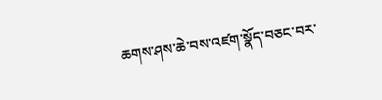ཆགས་ཤས་ཆེ་བས་འཛག་སྣོད་བཅང་བར་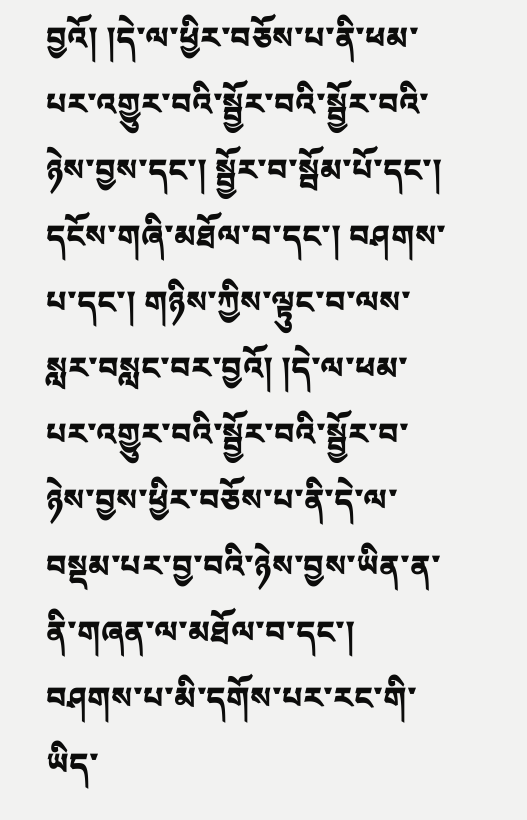བྱའོ། །དེ་ལ་ཕྱིར་བཅོས་པ་ནི་ཕམ་པར་འགྱུར་བའི་སྦྱོར་བའི་སྦྱོར་བའི་ཉེས་བྱས་དང་། སྦྱོར་བ་སྦོམ་པོ་དང་། དངོས་གཞི་མཐོལ་བ་དང་། བཤགས་པ་དང་། གཉིས་ཀྱིས་ལྟུང་བ་ལས་སླར་བསླང་བར་བྱའོ། །དེ་ལ་ཕམ་པར་འགྱུར་བའི་སྦྱོར་བའི་སྦྱོར་བ་ཉེས་བྱས་ཕྱིར་བཅོས་པ་ནི་དེ་ལ་བསྡམ་པར་བྱ་བའི་ཉེས་བྱས་ཡིན་ན་ནི་གཞན་ལ་མཐོལ་བ་དང་། བཤགས་པ་མི་དགོས་པར་རང་གི་ཡིད་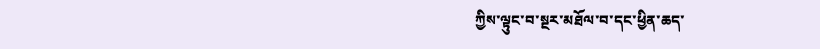ཀྱིས་ལྟུང་བ་སྔར་མཐོལ་བ་དང་ཕྱིན་ཆད་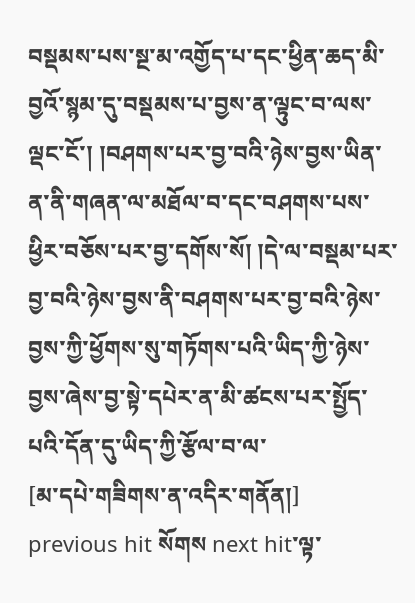བསྡམས་པས་སྔ་མ་འགྱོད་པ་དང་ཕྱིན་ཆད་མི་བྱའོ་སྙམ་དུ་བསྡམས་པ་བྱས་ན་ལྟུང་བ་ལས་ལྡང་ངོ་། །བཤགས་པར་བྱ་བའི་ཉེས་བྱས་ཡིན་ན་ནི་གཞན་ལ་མཐོལ་བ་དང་བཤགས་པས་ཕྱིར་བཅོས་པར་བྱ་དགོས་སོ། །དེ་ལ་བསྡམ་པར་བྱ་བའི་ཉེས་བྱས་ནི་བཤགས་པར་བྱ་བའི་ཉེས་བྱས་ཀྱི་ཕྱོགས་སུ་གཏོགས་པའི་ཡིད་ཀྱི་ཉེས་བྱས་ཞེས་བྱ་སྟེ་དཔེར་ན་མི་ཚངས་པར་སྤྱོད་པའི་དོན་དུ་ཡིད་ཀྱི་རྩོལ་བ་ལ་
[མ་དཔེ་གཟིགས་ན་འདིར་གནོན།]
previous hit སོགས next hit་ལྟ་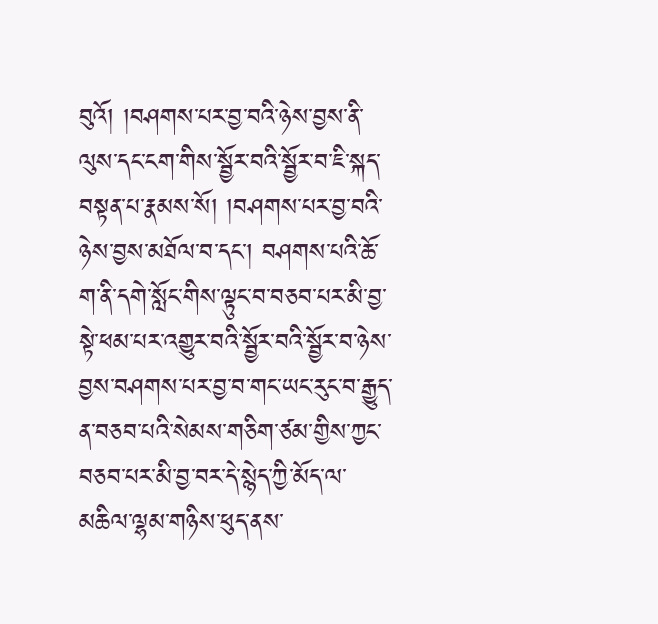བུའོ། །བཤགས་པར་བྱ་བའི་ཉེས་བྱས་ནི་ལུས་དང་ངག་གིས་སྦྱོར་བའི་སྦྱོར་བ་ཇི་སྐད་བསྟན་པ་རྣམས་སོ། །བཤགས་པར་བྱ་བའི་ཉེས་བྱས་མཐོལ་བ་དང་། བཤགས་པའི་ཆོ་ག་ནི་དགེ་སློང་གིས་ལྟུང་བ་བཅབ་པར་མི་བྱ་སྟེ་ཕམ་པར་འགྱུར་བའི་སྦྱོར་བའི་སྦྱོར་བ་ཉེས་བྱས་བཤགས་པར་བྱ་བ་གང་ཡང་རུང་བ་རྒྱུད་ན་བཅབ་པའི་སེམས་གཅིག་ཙམ་གྱིས་ཀྱང་བཅབ་པར་མི་བྱ་བར་དེ་སྙེད་ཀྱི་མོད་ལ་མཆིལ་ལྷམ་གཉིས་ཕུད་ནས་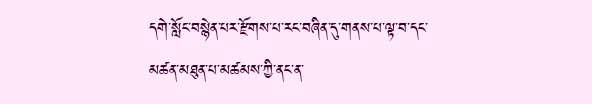དགེ་སློང་བསྙེན་པར་རྫོགས་པ་རང་བཞིན་དུ་གནས་པ་ལྟ་བ་དང་མཚན་མཐུན་པ་མཚམས་ཀྱི་ནང་ན་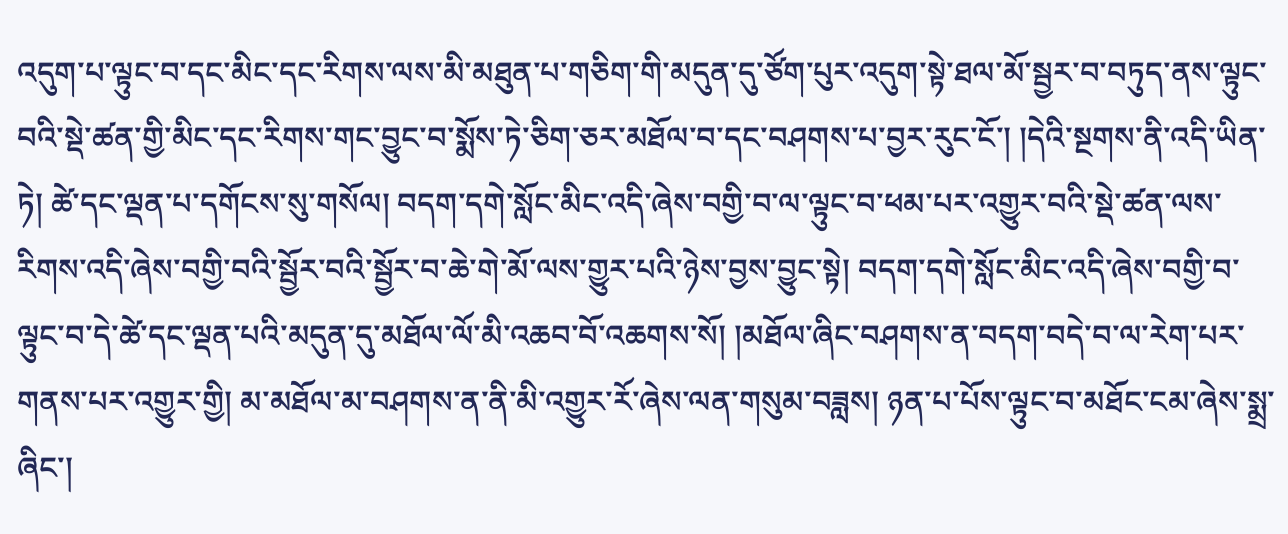འདུག་པ་ལྟུང་བ་དང་མིང་དང་རིགས་ལས་མི་མཐུན་པ་གཅིག་གི་མདུན་དུ་ཙོག་པུར་འདུག་སྟེ་ཐལ་མོ་སྦྱར་བ་བཏུད་ནས་ལྟུང་བའི་སྡེ་ཚན་གྱི་མིང་དང་རིགས་གང་བྱུང་བ་སྨོས་ཏེ་ཅིག་ཅར་མཐོལ་བ་དང་བཤགས་པ་བྱར་རུང་ངོ་། །དེའི་སྔགས་ནི་འདི་ཡིན་ཏེ། ཚེ་དང་ལྡན་པ་དགོངས་སུ་གསོལ། བདག་དགེ་སློང་མིང་འདི་ཞེས་བགྱི་བ་ལ་ལྟུང་བ་ཕམ་པར་འགྱུར་བའི་སྡེ་ཚན་ལས་རིགས་འདི་ཞེས་བགྱི་བའི་སྦྱོར་བའི་སྦྱོར་བ་ཆེ་གེ་མོ་ལས་གྱུར་པའི་ཉེས་བྱས་བྱུང་སྟེ། བདག་དགེ་སློང་མིང་འདི་ཞེས་བགྱི་བ་ལྟུང་བ་དེ་ཚེ་དང་ལྡན་པའི་མདུན་དུ་མཐོལ་ལོ་མི་འཆབ་བོ་འཆགས་སོ། །མཐོལ་ཞིང་བཤགས་ན་བདག་བདེ་བ་ལ་རེག་པར་གནས་པར་འགྱུར་གྱི། མ་མཐོལ་མ་བཤགས་ན་ནི་མི་འགྱུར་རོ་ཞེས་ལན་གསུམ་བཟླས། ཉན་པ་པོས་ལྟུང་བ་མཐོང་ངམ་ཞེས་སྨྲ་ཞིང་།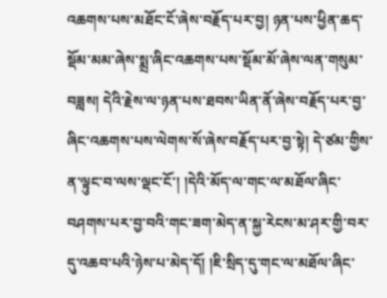འཆགས་པས་མཐོང་ངོ་ཞེས་བརྗོད་པར་བྱ། ཉན་པས་ཕྱིན་ཆད་སྡོམ་མམ་ཞེས་སྨྲ་ཞིང་འཆགས་པས་སྡོམ་མོ་ཞེས་ལན་གསུམ་བཟླས། དེའི་རྗེས་ལ་ཉན་པས་ཐབས་ཡིན་ནོ་ཞེས་བརྗོད་པར་བྱ་ཞིང་འཆགས་པས་ལེགས་སོ་ཞེས་བརྗོད་པར་བྱ་སྟེ། དེ་ཙམ་གྱིས་ན་ལྟུང་བ་ལས་ལྡང་ངོ་། །དེའི་མོད་ལ་གང་ལ་མཐོལ་ཞིང་བཤགས་པར་བྱ་བའི་གང་ཟག་མེད་ན་སྐྱ་རེངས་མ་ཤར་གྱི་བར་དུ་འཆབ་པའི་ཉེས་པ་མེད་དོ། །ཇི་སྲིད་དུ་གང་ལ་མཐོལ་ཞིང་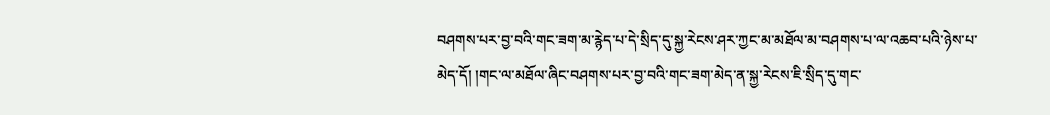བཤགས་པར་བྱ་བའི་གང་ཟག་མ་རྙེད་པ་དེ་སྲིད་དུ་སྐྱ་རེངས་ཤར་ཀྱང་མ་མཐོལ་མ་བཤགས་པ་ལ་འཆབ་པའི་ཉེས་པ་མེད་དོ། །གང་ལ་མཐོལ་ཞིང་བཤགས་པར་བྱ་བའི་གང་ཟག་མེད་ན་སྐྱ་རེངས་ཇི་སྲིད་དུ་གང་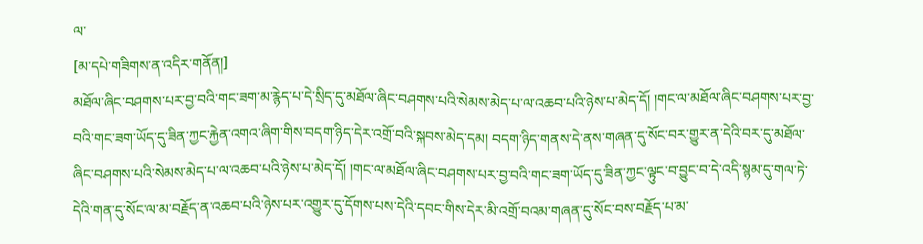ལ་
[མ་དཔེ་གཟིགས་ན་འདིར་གནོན།]
མཐོལ་ཞིང་བཤགས་པར་བྱ་བའི་གང་ཟག་མ་རྙེད་པ་དེ་སྲིད་དུ་མཐོལ་ཞིང་བཤགས་པའི་སེམས་མེད་པ་ལ་འཆབ་པའི་ཉེས་པ་མེད་དོ། །གང་ལ་མཐོལ་ཞིང་བཤགས་པར་བྱ་བའི་གང་ཟག་ཡོད་དུ་ཟིན་ཀྱང་རྐྱེན་འགའ་ཞིག་གིས་བདག་ཉིད་དེར་འགྲོ་བའི་སྐབས་མེད་དམ། བདག་ཉིད་གནས་དེ་ནས་གཞན་དུ་སོང་བར་གྱུར་ན་དེའི་བར་དུ་མཐོལ་ཞིང་བཤགས་པའི་སེམས་མེད་པ་ལ་འཆབ་པའི་ཉེས་པ་མེད་དོ། །གང་ལ་མཐོལ་ཞིང་བཤགས་པར་བྱ་བའི་གང་ཟག་ཡོད་དུ་ཟིན་ཀྱང་ལྟུང་བ་བྱུང་བ་དེ་འདི་སྙམ་དུ་གལ་ཏེ་དེའི་གན་དུ་སོང་ལ་མ་བརྗོད་ན་འཆབ་པའི་ཉེས་པར་འགྱུར་དུ་དོགས་པས་དེའི་དབང་གིས་དེར་མི་འགྲོ་བའམ་གཞན་དུ་སོང་བས་བརྗོད་པ་མ་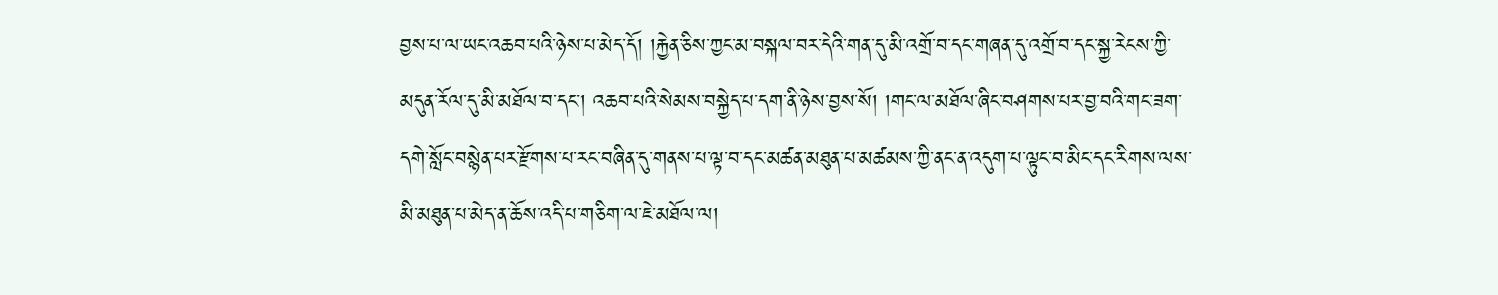བྱས་པ་ལ་ཡང་འཆབ་པའི་ཉེས་པ་མེད་དོ། །རྐྱེན་ཅིས་ཀྱང་མ་བསྐལ་བར་དེའི་གན་དུ་མི་འགྲོ་བ་དང་གཞན་དུ་འགྲོ་བ་དང་སྐྱ་རེངས་ཀྱི་མདུན་རོལ་དུ་མི་མཐོལ་བ་དང་། འཆབ་པའི་སེམས་བསྐྱེད་པ་དག་ནི་ཉེས་བྱས་སོ། །གང་ལ་མཐོལ་ཞིང་བཤགས་པར་བྱ་བའི་གང་ཟག་དགེ་སློང་བསྙེན་པར་རྫོགས་པ་རང་བཞིན་དུ་གནས་པ་ལྟ་བ་དང་མཚན་མཐུན་པ་མཚམས་ཀྱི་ནང་ན་འདུག་པ་ལྟུང་བ་མིང་དང་རིགས་ལས་མི་མཐུན་པ་མེད་ན་ཆོས་འདི་པ་གཅིག་ལ་ཇེ་མཐོལ་ལ།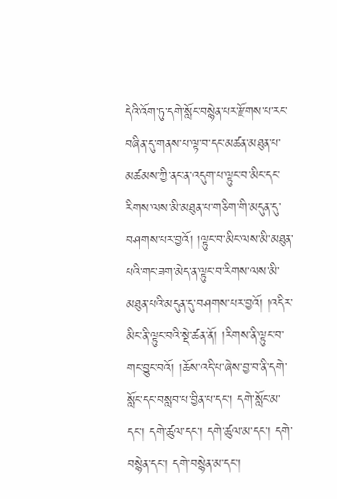དེའི་འོག་ཏུ་དགེ་སློང་བསྙེན་པར་རྫོགས་པ་རང་བཞིན་དུ་གནས་པ་ལྟ་བ་དང་མཚན་མཐུན་པ་མཚམས་ཀྱི་ནང་ན་འདུག་པ་ལྟུང་བ་མིང་དང་རིགས་ལས་མི་མཐུན་པ་གཅིག་གི་མདུན་དུ་བཤགས་པར་བྱའོ། །ལྟུང་བ་མིང་ལས་མི་མཐུན་པའི་གང་ཟག་མེད་ན་ལྟུང་བ་རིགས་ལས་མི་མཐུན་པའི་མདུན་དུ་བཤགས་པར་བྱའོ། །འདིར་མིང་ནི་ལྟུང་བའི་སྡེ་ཚན་ནོ། །རིགས་ནི་ལྟུང་བ་གང་བྱུང་བའོ། །ཆོས་འདི་པ་ཞེས་བྱ་བ་ནི་དགེ་སློང་དང་བསླབ་པ་བྱིན་པ་དང་། དགེ་སློང་མ་དང་། དགེ་ཚུལ་དང་། དགེ་ཚུལ་མ་དང་། དགེ་བསྙེན་དང་། དགེ་བསྙེན་མ་དང་།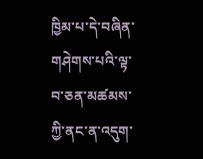ཁྱིམ་པ་དེ་བཞིན་གཤེགས་པའི་ལྟ་བ་ཅན་མཚམས་ཀྱི་ནང་ན་འདུག་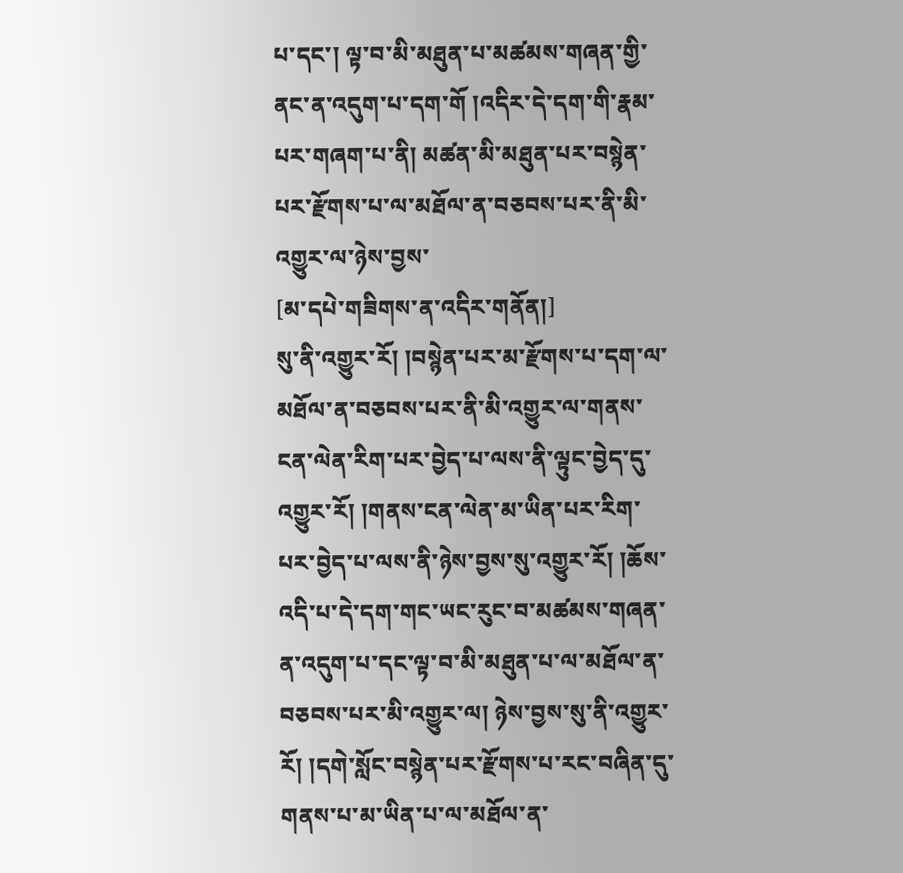པ་དང་། ལྟ་བ་མི་མཐུན་པ་མཚམས་གཞན་གྱི་ནང་ན་འདུག་པ་དག་གོ །འདིར་དེ་དག་གི་རྣམ་པར་གཞག་པ་ནི། མཚན་མི་མཐུན་པར་བསྙེན་པར་རྫོགས་པ་ལ་མཐོལ་ན་བཅབས་པར་ནི་མི་འགྱུར་ལ་ཉེས་བྱས་
[མ་དཔེ་གཟིགས་ན་འདིར་གནོན།]
སུ་ནི་འགྱུར་རོ། །བསྙེན་པར་མ་རྫོགས་པ་དག་ལ་མཐོལ་ན་བཅབས་པར་ནི་མི་འགྱུར་ལ་གནས་ངན་ལེན་རིག་པར་བྱེད་པ་ལས་ནི་ལྟུང་བྱེད་དུ་འགྱུར་རོ། །གནས་ངན་ལེན་མ་ཡིན་པར་རིག་པར་བྱེད་པ་ལས་ནི་ཉེས་བྱས་སུ་འགྱུར་རོ། །ཆོས་འདི་པ་དེ་དག་གང་ཡང་རུང་བ་མཚམས་གཞན་ན་འདུག་པ་དང་ལྟ་བ་མི་མཐུན་པ་ལ་མཐོལ་ན་བཅབས་པར་མི་འགྱུར་ལ། ཉེས་བྱས་སུ་ནི་འགྱུར་རོ། །དགེ་སློང་བསྙེན་པར་རྫོགས་པ་རང་བཞིན་དུ་གནས་པ་མ་ཡིན་པ་ལ་མཐོལ་ན་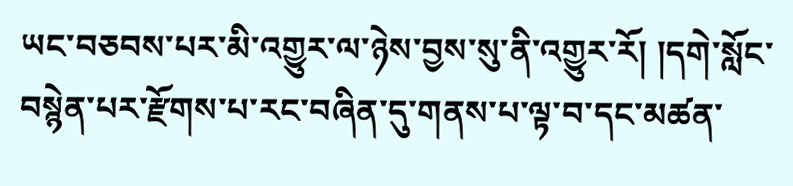ཡང་བཅབས་པར་མི་འགྱུར་ལ་ཉེས་བྱས་སུ་ནི་འགྱུར་རོ། །དགེ་སློང་བསྙེན་པར་རྫོགས་པ་རང་བཞིན་དུ་གནས་པ་ལྟ་བ་དང་མཚན་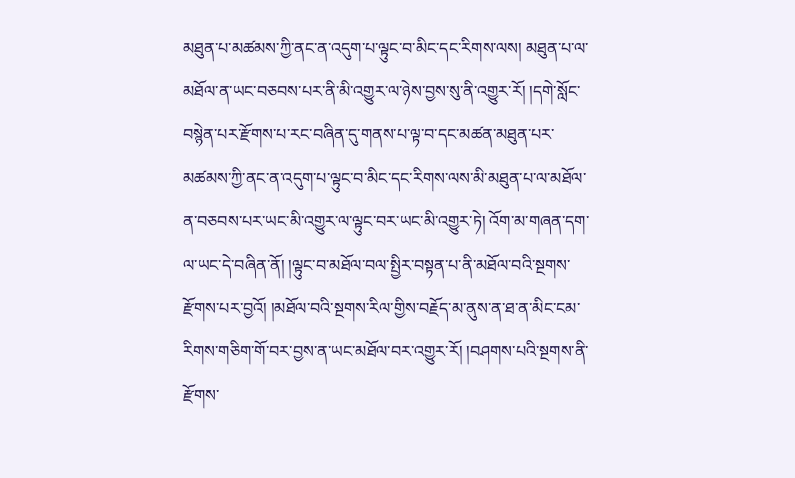མཐུན་པ་མཚམས་ཀྱི་ནང་ན་འདུག་པ་ལྟུང་བ་མིང་དང་རིགས་ལས། མཐུན་པ་ལ་མཐོལ་ན་ཡང་བཅབས་པར་ནི་མི་འགྱུར་ལ་ཉེས་བྱས་སུ་ནི་འགྱུར་རོ། །དགེ་སློང་བསྙེན་པར་རྫོགས་པ་རང་བཞིན་དུ་གནས་པ་ལྟ་བ་དང་མཚན་མཐུན་པར་མཚམས་ཀྱི་ནང་ན་འདུག་པ་ལྟུང་བ་མིང་དང་རིགས་ལས་མི་མཐུན་པ་ལ་མཐོལ་ན་བཅབས་པར་ཡང་མི་འགྱུར་ལ་ལྟུང་བར་ཡང་མི་འགྱུར་ཏེ། འོག་མ་གཞན་དག་ལ་ཡང་དེ་བཞིན་ནོ། །ལྟུང་བ་མཐོལ་བལ་སྤྱིར་བསྟན་པ་ནི་མཐོལ་བའི་སྔགས་རྫོགས་པར་བྱའོ། །མཐོལ་བའི་སྔགས་རིལ་གྱིས་བརྗོད་མ་ནུས་ན་ཐ་ན་མིང་ངམ་རིགས་གཅིག་གོ་བར་བྱས་ན་ཡང་མཐོལ་བར་འགྱུར་རོ། །བཤགས་པའི་སྔགས་ནི་རྫོགས་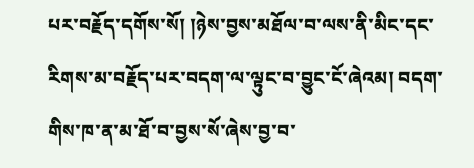པར་བརྗོད་དགོས་སོ། །ཉེས་བྱས་མཐོལ་བ་ལས་ནི་མིང་དང་རིགས་མ་བརྗོད་པར་བདག་ལ་ལྟུང་བ་བྱུང་ངོ་ཞེའམ། བདག་གིས་ཁ་ན་མ་ཐོ་བ་བྱས་སོ་ཞེས་བྱ་བ་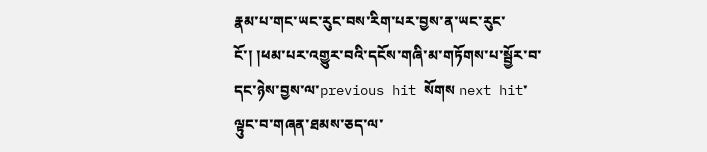རྣམ་པ་གང་ཡང་རུང་བས་རིག་པར་བྱས་ན་ཡང་རུང་ངོ་། །ཕམ་པར་འགྱུར་བའི་དངོས་གཞི་མ་གཏོགས་པ་སྦྱོར་བ་དང་ཉེས་བྱས་ལ་previous hit སོགས next hit་ལྟུང་བ་གཞན་ཐམས་ཅད་ལ་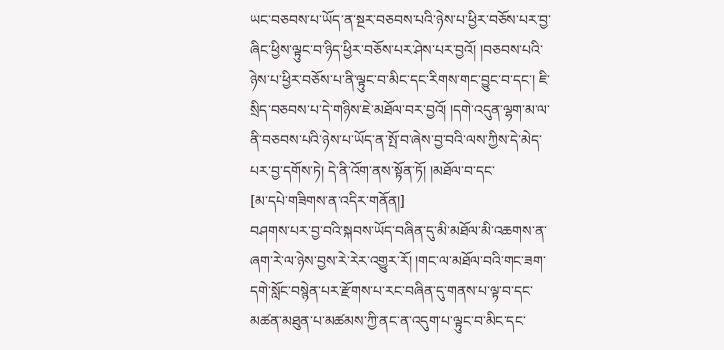ཡང་བཅབས་པ་ཡོད་ན་སྔར་བཅབས་པའི་ཉེས་པ་ཕྱིར་བཅོས་པར་བྱ་ཞིང་ཕྱིས་ལྟུང་བ་ཉིད་ཕྱིར་བཅོས་པར་ཤེས་པར་བྱའོ། །བཅབས་པའི་ཉེས་པ་ཕྱིར་བཅོས་པ་ནི་ལྟུང་བ་མིང་དང་རིགས་གང་བྱུང་བ་དང་། ཇི་སྲིད་བཅབས་པ་དེ་གཉིས་ཇེ་མཐོལ་བར་བྱའོ། །དགེ་འདུན་ལྷག་མ་ལ་ནི་བཅབས་པའི་ཉེས་པ་ཡོད་ན་སྤོ་བ་ཞེས་བྱ་བའི་ལས་ཀྱིས་དེ་མེད་པར་བྱ་དགོས་ཏེ། དེ་ནི་འོག་ནས་སྟོན་ཏོ། །མཐོལ་བ་དང་
[མ་དཔེ་གཟིགས་ན་འདིར་གནོན།]
བཤགས་པར་བྱ་བའི་སྐབས་ཡོད་བཞིན་དུ་མི་མཐོལ་མི་འཆགས་ན་ཞག་རེ་ལ་ཉེས་བྱས་རེ་རེར་འགྱུར་རོ། །གང་ལ་མཐོལ་བའི་གང་ཟག་དགེ་སློང་བསྙེན་པར་རྫོགས་པ་རང་བཞིན་དུ་གནས་པ་ལྟ་བ་དང་མཚན་མཐུན་པ་མཚམས་ཀྱི་ནང་ན་འདུག་པ་ལྟུང་བ་མིང་དང་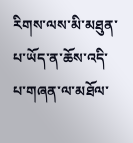རིགས་ལས་མི་མཐུན་པ་ཡོད་ན་ཆོས་འདི་པ་གཞན་ལ་མཐོལ་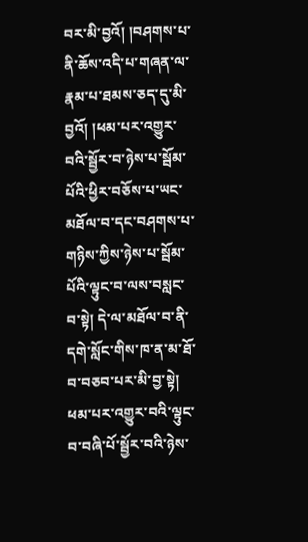བར་མི་བྱའོ། །བཤགས་པ་ནི་ཆོས་འདི་པ་གཞན་ལ་རྣམ་པ་ཐམས་ཅད་དུ་མི་བྱའོ། །ཕམ་པར་འགྱུར་བའི་སྦྱོར་བ་ཉེས་པ་སྦོམ་པོའི་ཕྱིར་བཅོས་པ་ཡང་མཐོལ་བ་དང་བཤགས་པ་གཉིས་ཀྱིས་ཉེས་པ་སྦོམ་པོའི་ལྟུང་བ་ལས་བསླང་བ་སྟེ། དེ་ལ་མཐོལ་བ་ནི་དགེ་སློང་གིས་ཁ་ན་མ་ཐོ་བ་བཅབ་པར་མི་བྱ་སྟེ། ཕམ་པར་འགྱུར་བའི་ལྟུང་བ་བཞི་པོ་སྦྱོར་བའི་ཉེས་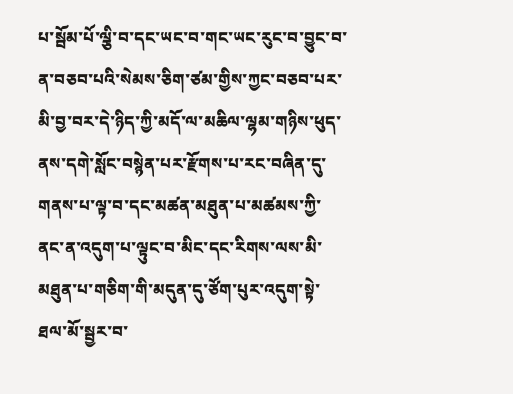པ་སྦོམ་པོ་ལྕི་བ་དང་ཡང་བ་གང་ཡང་རུང་བ་བྱུང་བ་ན་བཅབ་པའི་སེམས་ཅིག་ཙམ་གྱིས་ཀྱང་བཅབ་པར་མི་བྱ་བར་དེ་ཉིད་ཀྱི་མདོ་ལ་མཆིལ་ལྷམ་གཉིས་ཕུད་ནས་དགེ་སློང་བསྙེན་པར་རྫོགས་པ་རང་བཞིན་དུ་གནས་པ་ལྟ་བ་དང་མཚན་མཐུན་པ་མཚམས་ཀྱི་ནང་ན་འདུག་པ་ལྟུང་བ་མིང་དང་རིགས་ལས་མི་མཐུན་པ་གཅིག་གི་མདུན་དུ་ཙོག་པུར་འདུག་སྟེ་ཐལ་མོ་སྦྱར་བ་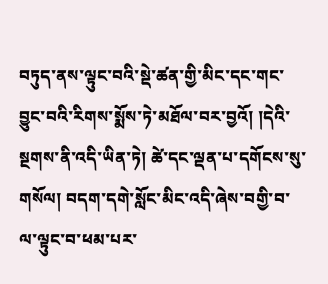བཏུད་ནས་ལྟུང་བའི་སྡེ་ཚན་གྱི་མིང་དང་གང་བྱུང་བའི་རིགས་སྨོས་ཏེ་མཐོལ་བར་བྱའོ། །དེའི་སྔགས་ནི་འདི་ཡིན་ཏེ། ཚེ་དང་ལྡན་པ་དགོངས་སུ་གསོལ། བདག་དགེ་སློང་མིང་འདི་ཞེས་བགྱི་བ་ལ་ལྟུང་བ་ཕམ་པར་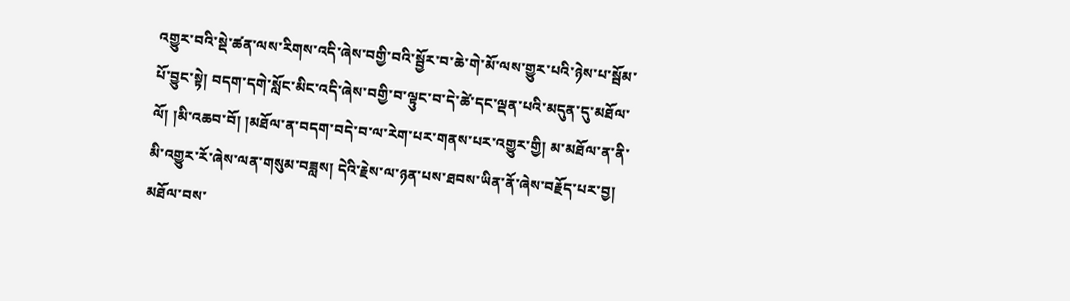འགྱུར་བའི་སྡེ་ཚན་ལས་རིགས་འདི་ཞེས་བགྱི་བའི་སྦྱོར་བ་ཆེ་གེ་མོ་ལས་གྱུར་པའི་ཉེས་པ་སྦོམ་པོ་བྱུང་སྟེ། བདག་དགེ་སློང་མིང་འདི་ཞེས་བགྱི་བ་ལྟུང་བ་དེ་ཚེ་དང་ལྡན་པའི་མདུན་དུ་མཐོལ་ལོ། །མི་འཆབ་བོ། །མཐོལ་ན་བདག་བདེ་བ་ལ་རེག་པར་གནས་པར་འགྱུར་གྱི། མ་མཐོལ་ན་ནི་མི་འགྱུར་རོ་ཞེས་ལན་གསུམ་བཟླས། དེའི་རྗེས་ལ་ཉན་པས་ཐབས་ཡིན་ནོ་ཞེས་བརྗོད་པར་བྱ། མཐོལ་བས་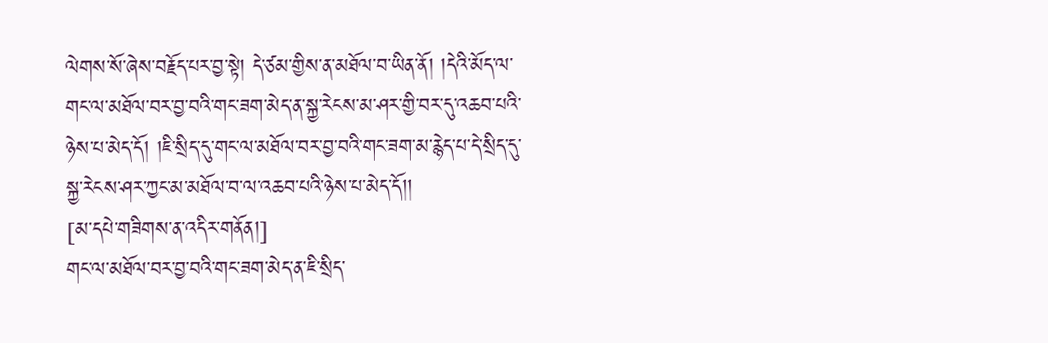ལེགས་སོ་ཞེས་བརྗོད་པར་བྱ་སྟེ། དེ་ཙམ་གྱིས་ན་མཐོལ་བ་ཡིན་ནོ། །དེའི་མོད་ལ་གང་ལ་མཐོལ་བར་བྱ་བའི་གང་ཟག་མེད་ན་སྐྱ་རེངས་མ་ཤར་གྱི་བར་དུ་འཆབ་པའི་ཉེས་པ་མེད་དོ། །ཇི་སྲིད་དུ་གང་ལ་མཐོལ་བར་བྱ་བའི་གང་ཟག་མ་རྙེད་པ་དེ་སྲིད་དུ་སྐྱ་རེངས་ཤར་ཀྱང་མ་མཐོལ་བ་ལ་འཆབ་པའི་ཉེས་པ་མེད་དོ།།
[མ་དཔེ་གཟིགས་ན་འདིར་གནོན།]
གང་ལ་མཐོལ་བར་བྱ་བའི་གང་ཟག་མེད་ན་ཇི་སྲིད་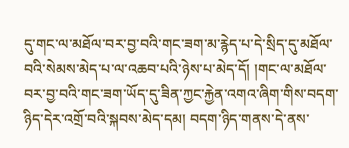དུ་གང་ལ་མཐོལ་བར་བྱ་བའི་གང་ཟག་མ་རྙེད་པ་དེ་སྲིད་དུ་མཐོལ་བའི་སེམས་མེད་པ་ལ་འཆབ་པའི་ཉེས་པ་མེད་དོ། །གང་ལ་མཐོལ་བར་བྱ་བའི་གང་ཟག་ཡོད་དུ་ཟིན་ཀྱང་རྐྱེན་འགའ་ཞིག་གིས་བདག་ཉིད་དེར་འགྲོ་བའི་སྐབས་མེད་དམ། བདག་ཉིད་གནས་དེ་ནས་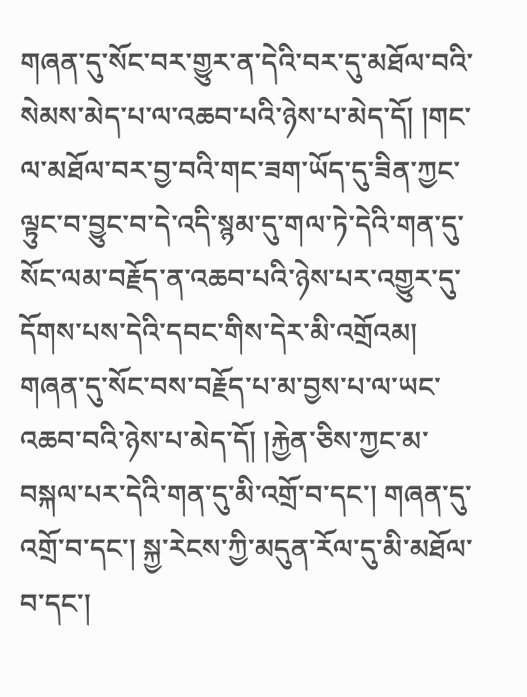གཞན་དུ་སོང་བར་གྱུར་ན་དེའི་བར་དུ་མཐོལ་བའི་སེམས་མེད་པ་ལ་འཆབ་པའི་ཉེས་པ་མེད་དོ། །གང་ལ་མཐོལ་བར་བྱ་བའི་གང་ཟག་ཡོད་དུ་ཟིན་ཀྱང་ལྟུང་བ་བྱུང་བ་དེ་འདི་སྙམ་དུ་གལ་ཏེ་དེའི་གན་དུ་སོང་ལམ་བརྗོད་ན་འཆབ་པའི་ཉེས་པར་འགྱུར་དུ་དོགས་པས་དེའི་དབང་གིས་དེར་མི་འགྲོའམ། གཞན་དུ་སོང་བས་བརྗོད་པ་མ་བྱས་པ་ལ་ཡང་འཆབ་བའི་ཉེས་པ་མེད་དོ། །རྐྱེན་ཅིས་ཀྱང་མ་བསྐལ་པར་དེའི་གན་དུ་མི་འགྲོ་བ་དང་། གཞན་དུ་འགྲོ་བ་དང་། སྐྱ་རེངས་ཀྱི་མདུན་རོལ་དུ་མི་མཐོལ་བ་དང་།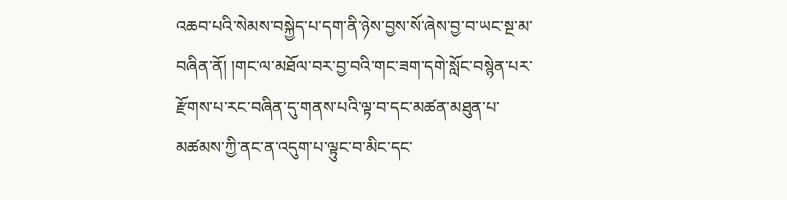འཆབ་པའི་སེམས་བསྐྱེད་པ་དག་ནི་ཉེས་བྱས་སོ་ཞེས་བྱ་བ་ཡང་སྔ་མ་བཞིན་ནོ། །གང་ལ་མཐོལ་བར་བྱ་བའི་གང་ཟག་དགེ་སློང་བསྙེན་པར་རྫོགས་པ་རང་བཞིན་དུ་གནས་པའི་ལྟ་བ་དང་མཚན་མཐུན་པ་མཚམས་ཀྱི་ནང་ན་འདུག་པ་ལྟུང་བ་མིང་དང་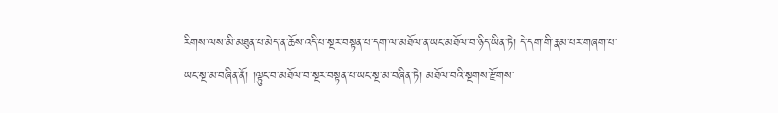རིགས་ལས་མི་མཐུན་པ་མེད་ན་ཆོས་འདི་པ་སྔར་བསྟན་པ་དག་ལ་མཐོལ་ན་ཡང་མཐོལ་བ་ཉིད་ཡིན་ཏེ། དེ་དག་གི་རྣམ་པར་གཞག་པ་ཡང་སྔ་མ་བཞིན་ནོ། །ལྟུང་བ་མཐོལ་བ་སྔར་བསྟན་པ་ཡང་སྔ་མ་བཞིན་ཏེ། མཐོལ་བའི་སྔགས་རྫོགས་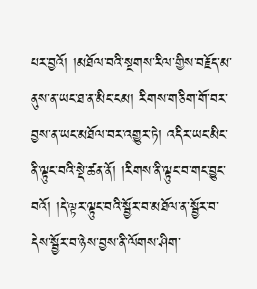པར་བྱའོ། །མཐོལ་བའི་སྔགས་རིལ་གྱིས་བརྗོད་མ་ནུས་ན་ཡང་ཐ་ན་མིང་ངམ། རིགས་གཅིག་གོ་བར་བྱས་ན་ཡང་མཐོལ་བར་འགྱུར་ཏེ། འདིར་ཡང་མིང་ནི་ལྟུང་བའི་སྡེ་ཚན་ནོ། །རིགས་ནི་ལྟུང་བ་གང་བྱུང་བའོ། །དེ་ལྟར་ལྟུང་བའི་སྦྱོར་བ་མཐོལ་ན་སྦྱོར་བ་དེས་སྦྱོར་བ་ཉེས་བྱས་ནི་ལོགས་ཤིག་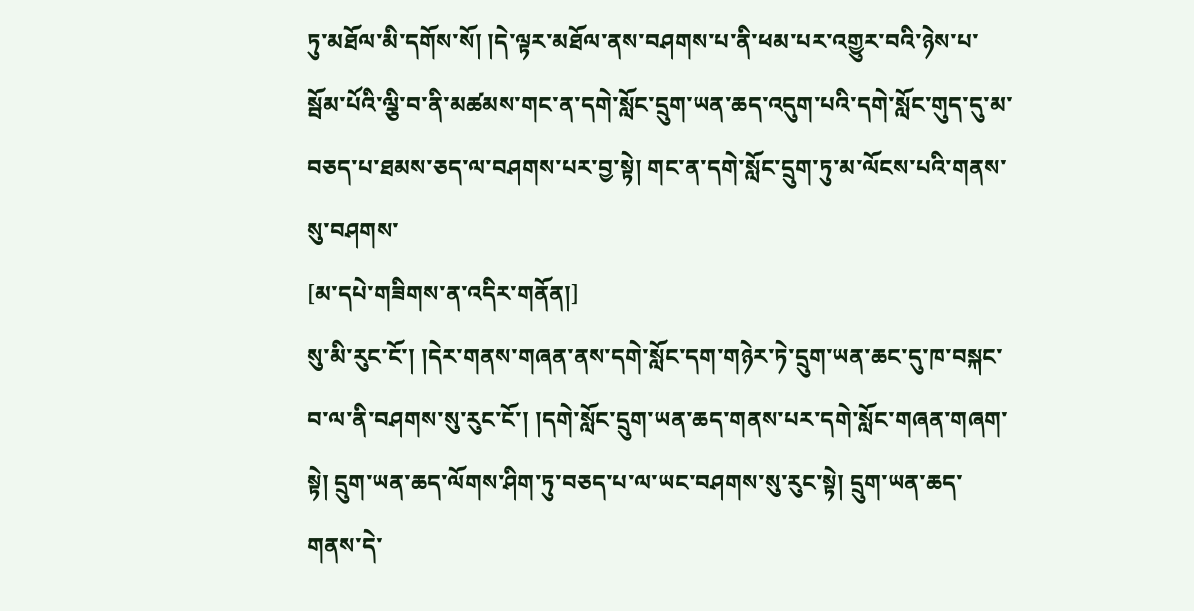ཏུ་མཐོལ་མི་དགོས་སོ། །དེ་ལྟར་མཐོལ་ནས་བཤགས་པ་ནི་ཕམ་པར་འགྱུར་བའི་ཉེས་པ་སྦོམ་པོའི་ལྕི་བ་ནི་མཚམས་གང་ན་དགེ་སློང་དྲུག་ཡན་ཆད་འདུག་པའི་དགེ་སློང་གུད་དུ་མ་བཅད་པ་ཐམས་ཅད་ལ་བཤགས་པར་བྱ་སྟེ། གང་ན་དགེ་སློང་དྲུག་ཏུ་མ་ལོངས་པའི་གནས་སུ་བཤགས་
[མ་དཔེ་གཟིགས་ན་འདིར་གནོན།]
སུ་མི་རུང་ངོ་། །དེར་གནས་གཞན་ནས་དགེ་སློང་དག་གཉེར་ཏེ་དྲུག་ཡན་ཆང་དུ་ཁ་བསྐང་བ་ལ་ནི་བཤགས་སུ་རུང་ངོ་། །དགེ་སློང་དྲུག་ཡན་ཆད་གནས་པར་དགེ་སློང་གཞན་གཞག་སྟེ། དྲུག་ཡན་ཆད་ལོགས་ཤིག་ཏུ་བཅད་པ་ལ་ཡང་བཤགས་སུ་རུང་སྟེ། དྲུག་ཡན་ཆད་གནས་དེ་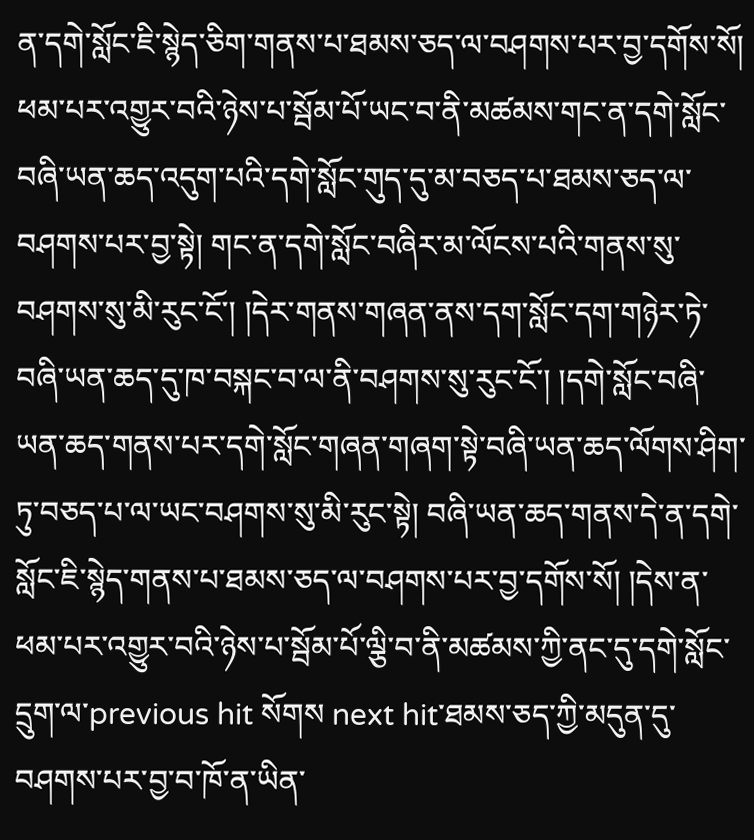ན་དགེ་སློང་ཇི་སྙེད་ཅིག་གནས་པ་ཐམས་ཅད་ལ་བཤགས་པར་བྱ་དགོས་སོ། ཕམ་པར་འགྱུར་བའི་ཉེས་པ་སྦོམ་པོ་ཡང་བ་ནི་མཚམས་གང་ན་དགེ་སློང་བཞི་ཡན་ཆད་འདུག་པའི་དགེ་སློང་གུད་དུ་མ་བཅད་པ་ཐམས་ཅད་ལ་བཤགས་པར་བྱ་སྟེ། གང་ན་དགེ་སློང་བཞིར་མ་ལོངས་པའི་གནས་སུ་བཤགས་སུ་མི་རུང་ངོ་། །དེར་གནས་གཞན་ནས་དག་སློང་དག་གཉེར་ཏེ་བཞི་ཡན་ཆད་དུ་ཁ་བསྐང་བ་ལ་ནི་བཤགས་སུ་རུང་ངོ་། །དགེ་སློང་བཞི་ཡན་ཆད་གནས་པར་དགེ་སློང་གཞན་གཞག་སྟེ་བཞི་ཡན་ཆད་ལོགས་ཤིག་ཏུ་བཅད་པ་ལ་ཡང་བཤགས་སུ་མི་རུང་སྟེ། བཞི་ཡན་ཆད་གནས་དེ་ན་དགེ་སློང་ཇི་སྙེད་གནས་པ་ཐམས་ཅད་ལ་བཤགས་པར་བྱ་དགོས་སོ། །དེས་ན་ཕམ་པར་འགྱུར་བའི་ཉེས་པ་སྦོམ་པོ་ལྕི་བ་ནི་མཚམས་ཀྱི་ནང་དུ་དགེ་སློང་དྲུག་ལ་previous hit སོགས next hit་ཐམས་ཅད་ཀྱི་མདུན་དུ་བཤགས་པར་བྱ་བ་ཁོ་ན་ཡིན་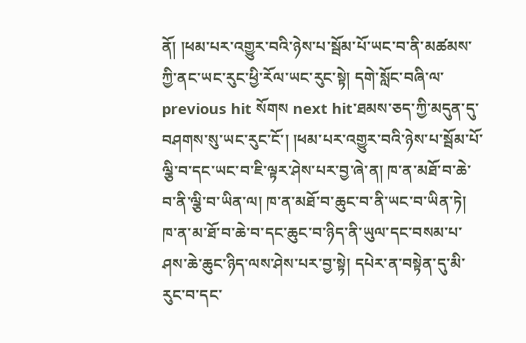ནོ། །ཕམ་པར་འགྱུར་བའི་ཉེས་པ་སྦོམ་པོ་ཡང་བ་ནི་མཚམས་ཀྱི་ནང་ཡང་རུང་ཕྱི་རོལ་ཡང་རུང་སྟེ། དགེ་སློང་བཞི་ལ་previous hit སོགས next hit་ཐམས་ཅད་ཀྱི་མདུན་དུ་བཤགས་སུ་ཡང་རུང་ངོ་། །ཕམ་པར་འགྱུར་བའི་ཉེས་པ་སྦོམ་པོ་ལྕི་བ་དང་ཡང་བ་ཇི་ལྟར་ཤེས་པར་བྱ་ཞེ་ན། ཁ་ན་མཐོ་བ་ཆེ་བ་ནི་ལྕི་བ་ཡིན་ལ། ཁ་ན་མཐོ་བ་ཆུང་བ་ནི་ཡང་བ་ཡིན་ཏེ། ཁ་ན་མ་ཐོ་བ་ཆེ་བ་དང་ཆུང་བ་ཉིད་ནི་ཡུལ་དང་བསམ་པ་ཤས་ཆེ་ཆུང་ཉིད་ལས་ཤེས་པར་བྱ་སྟེ། དཔེར་ན་བསྟེན་དུ་མི་རུང་བ་དང་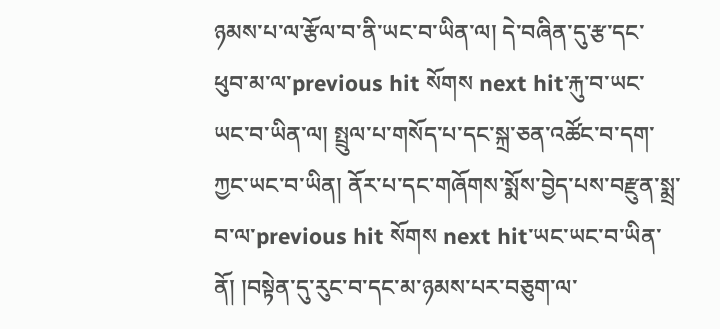ཉམས་པ་ལ་རྩོལ་བ་ནི་ཡང་བ་ཡིན་ལ། དེ་བཞིན་དུ་རྩ་དང་ཕུབ་མ་ལ་previous hit སོགས next hit་རྐུ་བ་ཡང་ཡང་བ་ཡིན་ལ། སྤྲུལ་པ་གསོད་པ་དང་སྐྲ་ཅན་འཚོང་བ་དག་ཀྱང་ཡང་བ་ཡིན། ནོར་པ་དང་གཞོགས་སྨོས་བྱེད་པས་བརྫུན་སྨྲ་བ་ལ་previous hit སོགས next hit་ཡང་ཡང་བ་ཡིན་ནོ། །བསྟེན་དུ་རུང་བ་དང་མ་ཉམས་པར་བཅུག་ལ་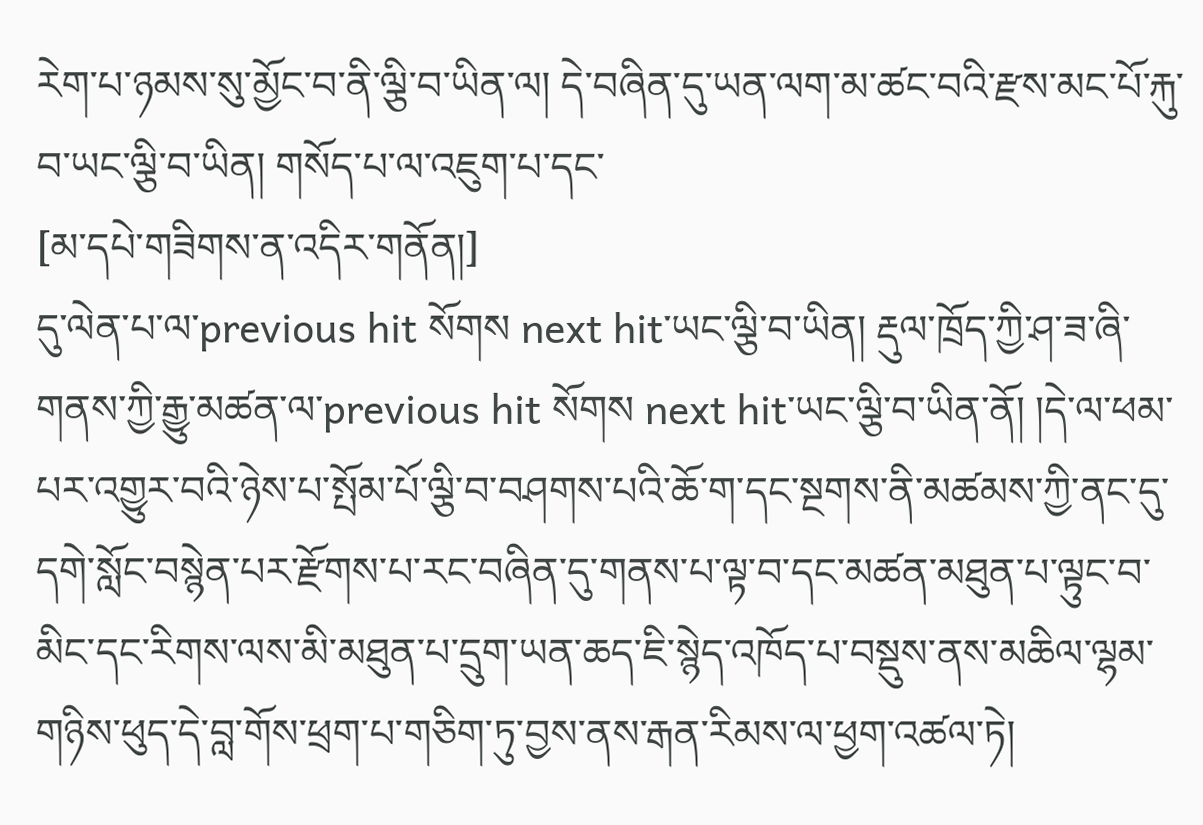རེག་པ་ཉམས་སུ་མྱོང་བ་ནི་ལྕི་བ་ཡིན་ལ། དེ་བཞིན་དུ་ཡན་ལག་མ་ཚང་བའི་རྫས་མང་པོ་རྐུ་བ་ཡང་ལྕི་བ་ཡིན། གསོད་པ་ལ་འཇུག་པ་དང་
[མ་དཔེ་གཟིགས་ན་འདིར་གནོན།]
དུ་ལེན་པ་ལ་previous hit སོགས next hit་ཡང་ལྕི་བ་ཡིན། རྡུལ་ཁྲོད་ཀྱི་ཤ་ཟ་ཞི་གནས་ཀྱི་རྒྱུ་མཚན་ལ་previous hit སོགས next hit་ཡང་ལྕི་བ་ཡིན་ནོ། །དེ་ལ་ཕམ་པར་འགྱུར་བའི་ཉེས་པ་སྤོམ་པོ་ལྕི་བ་བཤགས་པའི་ཆོ་ག་དང་སྔགས་ནི་མཚམས་ཀྱི་ནང་དུ་དགེ་སློང་བསྙེན་པར་རྫོགས་པ་རང་བཞིན་དུ་གནས་པ་ལྟ་བ་དང་མཚན་མཐུན་པ་ལྟུང་བ་མིང་དང་རིགས་ལས་མི་མཐུན་པ་དྲུག་ཡན་ཆད་ཇི་སྙེད་འཁོད་པ་བསྡུས་ནས་མཆིལ་ལྷམ་གཉིས་ཕུད་དེ་བླ་གོས་ཕྲག་པ་གཅིག་ཏུ་བྱས་ནས་རྒན་རིམས་ལ་ཕྱག་འཚལ་ཏེ།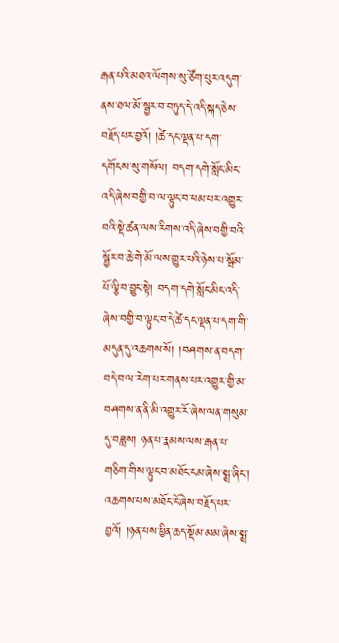རྒན་པའི་མཐའ་ལོགས་སུ་ཙོག་པུར་འདུག་ནས་ཐལ་མོ་སྦྱར་བ་བཏུད་དེ་འདི་སྐད་ཅེས་བརྗོད་པར་བྱའོ། །ཚེ་དང་ལྡན་པ་དག་དགོངས་སུ་གསོལ། བདག་དགེ་སློང་མིང་འདི་ཞེས་བགྱི་བ་ལ་ལྟུང་བ་ཕམ་པར་འགྱུར་བའི་སྡེ་ཚན་ལས་རིགས་འདི་ཞེས་བགྱི་བའི་སྦྱོར་བ་ཆེ་གེ་མོ་ལས་གྱུར་པའི་ཉེས་པ་སྦོམ་པོ་ལྕི་བ་བྱུང་སྟེ། བདག་དགེ་སློང་མིང་འདི་ཞེས་བགྱི་བ་ལྟུང་བ་དེ་ཚེ་དང་ལྡན་པ་དག་གི་མདུན་དུ་འཆགས་སོ། །བཤགས་ན་བདག་བདེ་བ་ལ་རེག་པར་གནས་པར་འགྱུར་གྱི་མ་བཤགས་ན་ནི་མི་འགྱུར་རོ་ཞེས་ལན་གསུམ་དུ་བཟླས། ཉན་པ་རྣམས་ལས་རྒན་པ་གཅིག་གིས་ལྟུང་བ་མཐོང་ངམ་ཞེས་སྨྲ་ཞིང་། འཆགས་པས་མཐོང་ངོ་ཞེས་བརྗོད་པར་བྱའོ། །ཉན་པས་ཕྱིན་ཆད་སྡོམ་མམ་ཞེས་སྨྲ་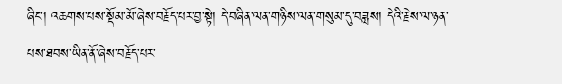ཞིང་། འཆགས་པས་སྡོམ་མོ་ཞེས་བརྗོད་པར་བྱ་སྟེ། དེ་བཞིན་ལན་གཉིས་ལན་གསུམ་དུ་བཟླས། དེའི་རྗེས་ལ་ཉན་པས་ཐབས་ཡིན་ནོ་ཞེས་བརྗོད་པར་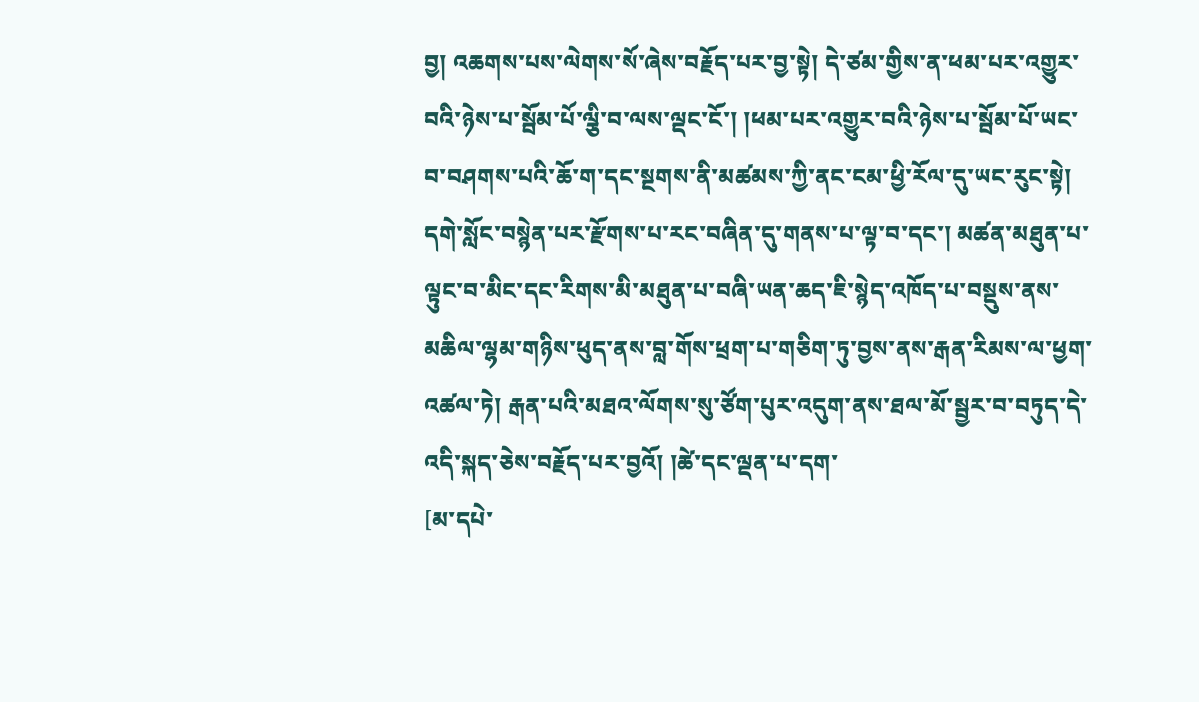བྱ། འཆགས་པས་ལེགས་སོ་ཞེས་བརྗོད་པར་བྱ་སྟེ། དེ་ཙམ་གྱིས་ན་ཕམ་པར་འགྱུར་བའི་ཉེས་པ་སྦོམ་པོ་ལྕི་བ་ལས་ལྡང་ངོ་། །ཕམ་པར་འགྱུར་བའི་ཉེས་པ་སྦོམ་པོ་ཡང་བ་བཤགས་པའི་ཆོ་ག་དང་སྔགས་ནི་མཚམས་ཀྱི་ནང་ངམ་ཕྱི་རོལ་དུ་ཡང་རུང་སྟེ། དགེ་སློང་བསྙེན་པར་རྫོགས་པ་རང་བཞིན་དུ་གནས་པ་ལྟ་བ་དང་། མཚན་མཐུན་པ་ལྟུང་བ་མིང་དང་རིགས་མི་མཐུན་པ་བཞི་ཡན་ཆད་ཇི་སྙེད་འཁོད་པ་བསྡུས་ནས་མཆིལ་ལྷམ་གཉིས་ཕུད་ནས་བླ་གོས་ཕྲག་པ་གཅིག་ཏུ་བྱས་ནས་རྒན་རིམས་ལ་ཕྱག་འཚལ་ཏེ། རྒན་པའི་མཐའ་ལོགས་སུ་ཙོག་པུར་འདུག་ནས་ཐལ་མོ་སྦྱར་བ་བཏུད་དེ་འདི་སྐད་ཅེས་བརྗོད་པར་བྱའོ། །ཚེ་དང་ལྡན་པ་དག་
[མ་དཔེ་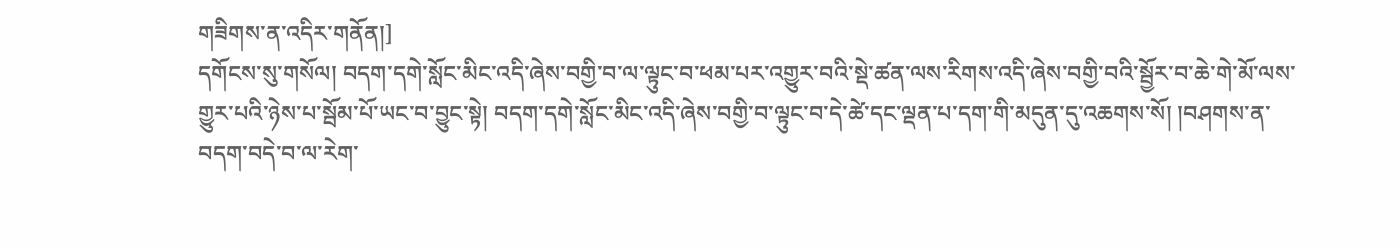གཟིགས་ན་འདིར་གནོན།]
དགོངས་སུ་གསོལ། བདག་དགེ་སློང་མིང་འདི་ཞེས་བགྱི་བ་ལ་ལྟུང་བ་ཕམ་པར་འགྱུར་བའི་སྡེ་ཚན་ལས་རིགས་འདི་ཞེས་བགྱི་བའི་སྦྱོར་བ་ཆེ་གེ་མོ་ལས་གྱུར་པའི་ཉེས་པ་སྦོམ་པོ་ཡང་བ་བྱུང་སྟེ། བདག་དགེ་སློང་མིང་འདི་ཞེས་བགྱི་བ་ལྟུང་བ་དེ་ཚེ་དང་ལྡན་པ་དག་གི་མདུན་དུ་འཆགས་སོ། །བཤགས་ན་བདག་བདེ་བ་ལ་རེག་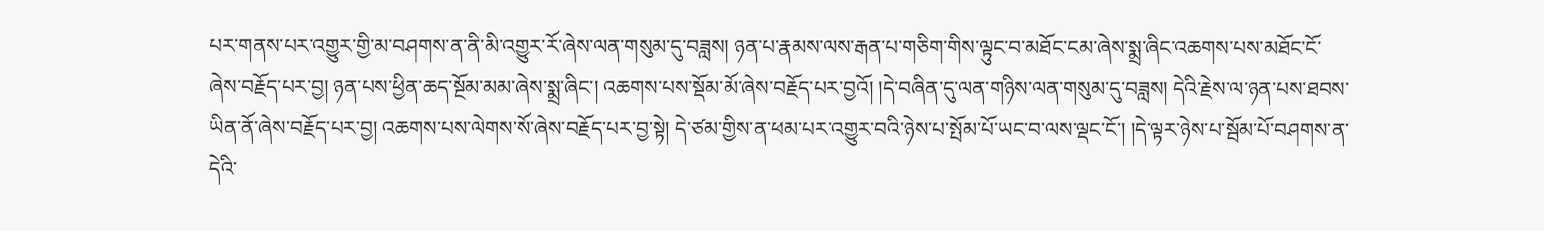པར་གནས་པར་འགྱུར་གྱི་མ་བཤགས་ན་ནི་མི་འགྱུར་རོ་ཞེས་ལན་གསུམ་དུ་བཟླས། ཉན་པ་རྣམས་ལས་རྒན་པ་གཅིག་གིས་ལྟུང་བ་མཐོང་ངམ་ཞེས་སྨྲ་ཞིང་འཆགས་པས་མཐོང་ངོ་ཞེས་བརྗོད་པར་བྱ། ཉན་པས་ཕྱིན་ཆད་སྔོམ་མམ་ཞེས་སྨྲ་ཞིང་། འཆགས་པས་སྡོམ་མོ་ཞེས་བརྗོད་པར་བྱའོ། །དེ་བཞིན་དུ་ལན་གཉིས་ལན་གསུམ་དུ་བཟླས། དེའི་རྗེས་ལ་ཉན་པས་ཐབས་ཡིན་ནོ་ཞེས་བརྗོད་པར་བྱ། འཆགས་པས་ལེགས་སོ་ཞེས་བརྗོད་པར་བྱ་སྟེ། དེ་ཙམ་གྱིས་ན་ཕམ་པར་འགྱུར་བའི་ཉེས་པ་སྤོམ་པོ་ཡང་བ་ལས་ལྡང་ངོ་། །དེ་ལྟར་ཉེས་པ་སྦོམ་པོ་བཤགས་ན་དེའི་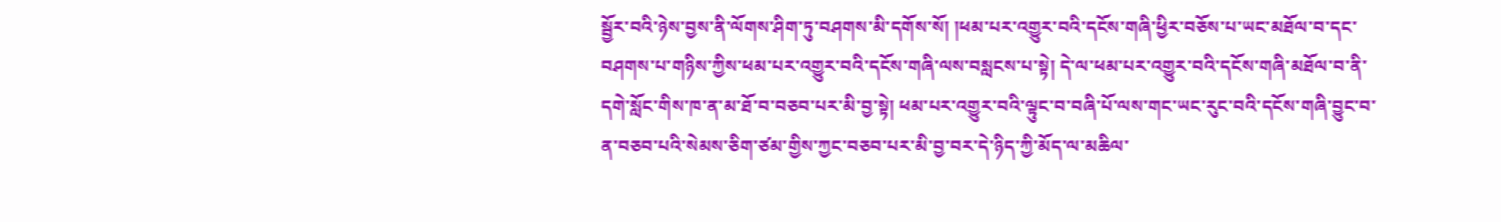སྦྱོར་བའི་ཉེས་བྱས་ནི་ལོགས་ཤིག་ཏུ་བཤགས་མི་དགོས་སོ། །ཕམ་པར་འགྱུར་བའི་དངོས་གཞི་ཕྱིར་བཅོས་པ་ཡང་མཐོལ་བ་དང་བཤགས་པ་གཉིས་ཀྱིས་ཕམ་པར་འགྱུར་བའི་དངོས་གཞི་ལས་བསླངས་པ་སྟེ། དེ་ལ་ཕམ་པར་འགྱུར་བའི་དངོས་གཞི་མཐོལ་བ་ནི་དགེ་སློང་གིས་ཁ་ན་མ་ཐོ་བ་བཅབ་པར་མི་བྱ་སྟེ། ཕམ་པར་འགྱུར་བའི་ལྟུང་བ་བཞི་པོ་ལས་གང་ཡང་རུང་བའི་དངོས་གཞི་བྱུང་བ་ན་བཅབ་པའི་སེམས་ཅིག་ཙམ་གྱིས་ཀྱང་བཅབ་པར་མི་བྱ་བར་དེ་ཉིད་ཀྱི་མོད་ལ་མཆིལ་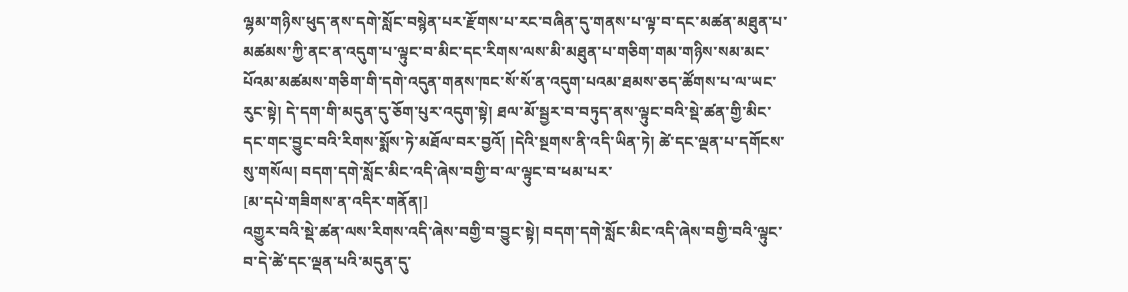ལྷམ་གཉིས་ཕུད་ནས་དགེ་སློང་བསྙེན་པར་རྫོགས་པ་རང་བཞིན་དུ་གནས་པ་ལྟ་བ་དང་མཚན་མཐུན་པ་མཚམས་ཀྱི་ནང་ན་འདུག་པ་ལྟུང་བ་མིང་དང་རིགས་ལས་མི་མཐུན་པ་གཅིག་གམ་གཉིས་སམ་མང་པོའམ་མཚམས་གཅིག་གི་དགེ་འདུན་གནས་ཁང་སོ་སོ་ན་འདུག་པའམ་ཐམས་ཅད་ཚོགས་པ་ལ་ཡང་རུང་སྟེ། དེ་དག་གི་མདུན་དུ་ཅོག་པུར་འདུག་སྟེ། ཐལ་མོ་སྦྱར་བ་བཏུད་ནས་ལྟུང་བའི་སྡེ་ཚན་གྱི་མིང་དང་གང་བྱུང་བའི་རིགས་སྨོས་ཏེ་མཐོལ་བར་བྱའོ། །དེའི་སྔགས་ནི་འདི་ཡིན་ཏེ། ཚེ་དང་ལྡན་པ་དགོངས་སུ་གསོལ། བདག་དགེ་སློང་མིང་འདི་ཞེས་བགྱི་བ་ལ་ལྟུང་བ་ཕམ་པར་
[མ་དཔེ་གཟིགས་ན་འདིར་གནོན།]
འགྱུར་བའི་སྡེ་ཚན་ལས་རིགས་འདི་ཞེས་བགྱི་བ་བྱུང་སྟེ། བདག་དགེ་སློང་མིང་འདི་ཞེས་བགྱི་བའི་ལྟུང་བ་དེ་ཚེ་དང་ལྡན་པའི་མདུན་དུ་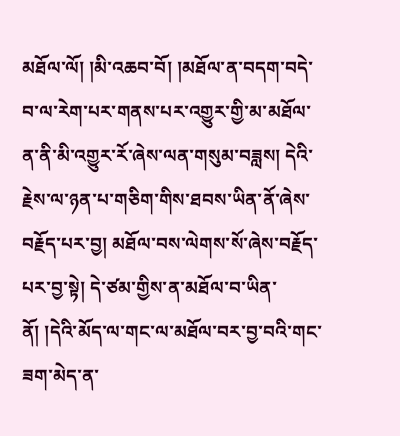མཐོལ་ལོ། །མི་འཆབ་བོ། །མཐོལ་ན་བདག་བདེ་བ་ལ་རེག་པར་གནས་པར་འགྱུར་གྱི་མ་མཐོལ་ན་ནི་མི་འགྱུར་རོ་ཞེས་ལན་གསུམ་བཟླས། དེའི་རྗེས་ལ་ཉན་པ་གཅིག་གིས་ཐབས་ཡིན་ནོ་ཞེས་བརྗོད་པར་བྱ། མཐོལ་བས་ལེགས་སོ་ཞེས་བརྗོད་པར་བྱ་སྟེ། དེ་ཙམ་གྱིས་ན་མཐོལ་བ་ཡིན་ནོ། །དེའི་མོད་ལ་གང་ལ་མཐོལ་བར་བྱ་བའི་གང་ཟག་མེད་ན་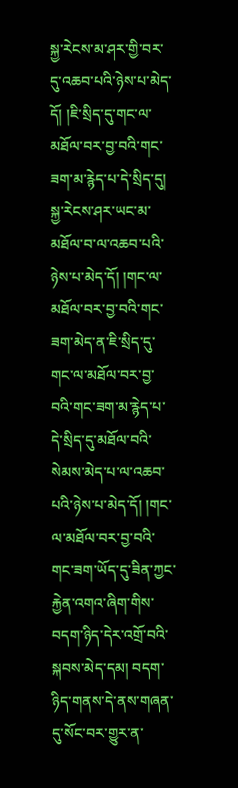སྐྱ་རེངས་མ་ཤར་གྱི་བར་དུ་འཆབ་པའི་ཉེས་པ་མེད་དོ། །ཇི་སྲིད་དུ་གང་ལ་མཐོལ་བར་བྱ་བའི་གང་ཟག་མ་རྙེད་པ་དེ་སྲིད་དུ། སྐྱ་རེངས་ཤར་ཡང་མ་མཐོལ་བ་ལ་འཆབ་པའི་ཉེས་པ་མེད་དོ། །གང་ལ་མཐོལ་བར་བྱ་བའི་གང་ཟག་མེད་ན་ཇི་སྲིད་དུ་གང་ལ་མཐོལ་བར་བྱ་བའི་གང་ཟག་མ་རྙེད་པ་དེ་སྲིད་དུ་མཐོལ་བའི་སེམས་མེད་པ་ལ་འཆབ་པའི་ཉེས་པ་མེད་དོ། །གང་ལ་མཐོལ་བར་བྱ་བའི་གང་ཟག་ཡོད་དུ་ཟིན་ཀྱང་རྐྱེན་འགའ་ཞིག་གིས་བདག་ཉིད་དེར་འགྲོ་བའི་སྐབས་མེད་དམ། བདག་ཉིད་གནས་དེ་ནས་གཞན་དུ་སོང་བར་གྱུར་ན་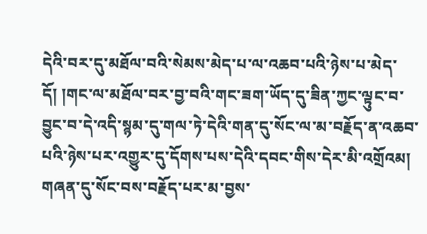དེའི་བར་དུ་མཐོལ་བའི་སེམས་མེད་པ་ལ་འཆབ་པའི་ཉེས་པ་མེད་དོ། །གང་ལ་མཐོལ་བར་བྱ་བའི་གང་ཟག་ཡོད་དུ་ཟིན་ཀྱང་ལྟུང་བ་བྱུང་བ་དེ་འདི་སྙམ་དུ་གལ་ཏེ་དེའི་གན་དུ་སོང་ལ་མ་བརྗོད་ན་འཆབ་པའི་ཉེས་པར་འགྱུར་དུ་དོགས་པས་དེའི་དབང་གིས་དེར་མི་འགྲོའམ། གཞན་དུ་སོང་བས་བརྗོད་པར་མ་བྱས་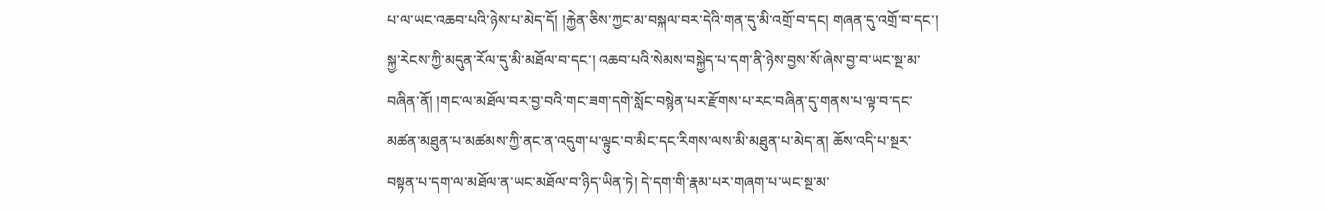པ་ལ་ཡང་འཆབ་པའི་ཉེས་པ་མེད་དོ། །རྐྱེན་ཅིས་ཀྱང་མ་བསྐལ་བར་དེའི་གན་དུ་མི་འགྲོ་བ་དང། གཞན་དུ་འགྲོ་བ་དང་། སྐྱ་རེངས་ཀྱི་མདུན་རོལ་དུ་མི་མཐོལ་བ་དང་། འཆབ་པའི་སེམས་བསྐྱེད་པ་དག་ནི་ཉེས་བྱས་སོ་ཞེས་བྱ་བ་ཡང་སྔ་མ་བཞིན་ནོ། །གང་ལ་མཐོལ་བར་བྱ་བའི་གང་ཟག་དགེ་སློང་བསྙེན་པར་རྫོགས་པ་རང་བཞིན་དུ་གནས་པ་ལྟ་བ་དང་མཚན་མཐུན་པ་མཚམས་ཀྱི་ནང་ན་འདུག་པ་ལྟུང་བ་མིང་དང་རིགས་ལས་མི་མཐུན་པ་མེད་ན། ཆོས་འདི་པ་སྔར་བསྟན་པ་དག་ལ་མཐོལ་ན་ཡང་མཐོལ་བ་ཉིད་ཡིན་ཏེ། དེ་དག་གི་རྣམ་པར་གཞག་པ་ཡང་སྔ་མ་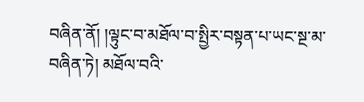བཞིན་ནོ། །ལྟུང་བ་མཐོལ་བ་སྤྱིར་བསྟན་པ་ཡང་སྔ་མ་བཞིན་ཏེ། མཐོལ་བའི་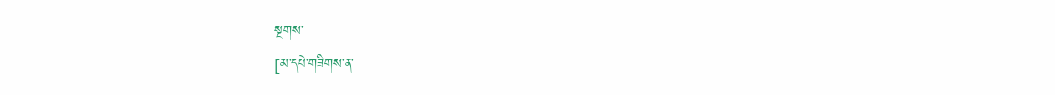སྔགས་
[མ་དཔེ་གཟིགས་ན་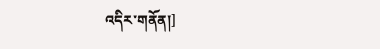འདིར་གནོན།]